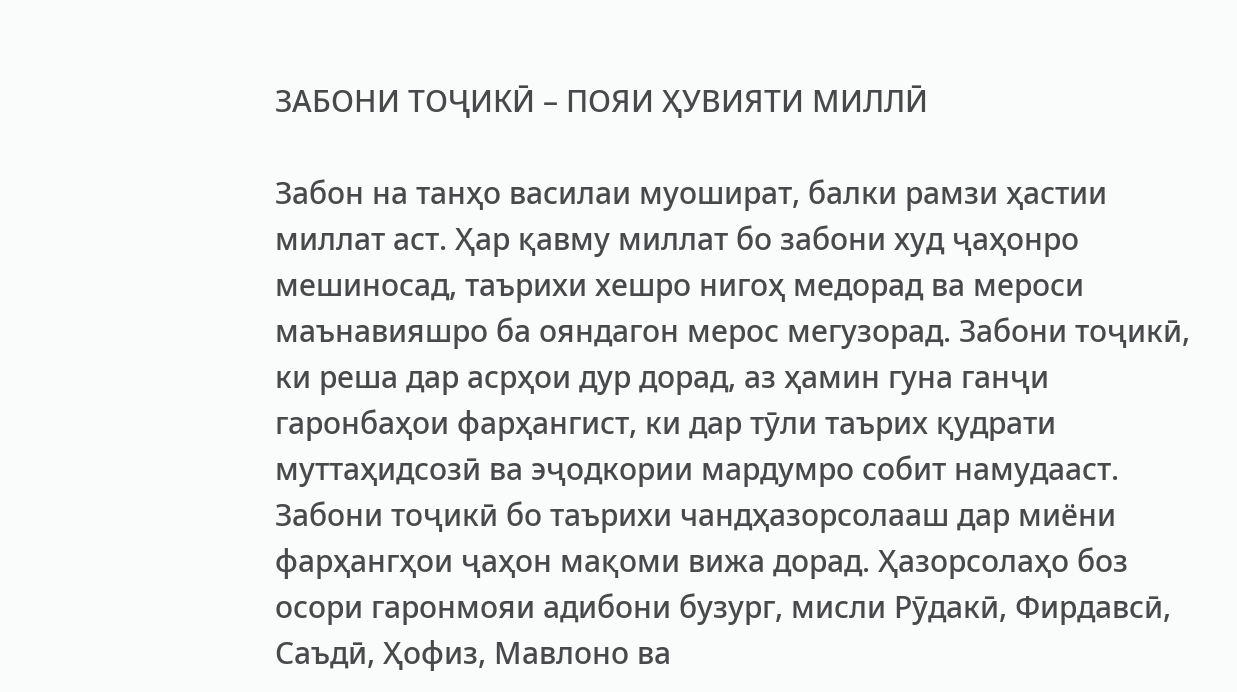ЗАБОНИ ТОҶИКӢ – ПОЯИ ҲУВИЯТИ МИЛЛӢ

Забон на танҳо василаи муошират, балки рамзи ҳастии миллат аст. Ҳар қавму миллат бо забони худ ҷаҳонро мешиносад, таърихи хешро нигоҳ медорад ва мероси маънавияшро ба ояндагон мерос мегузорад. Забони тоҷикӣ, ки реша дар асрҳои дур дорад, аз ҳамин гуна ганҷи гаронбаҳои фарҳангист, ки дар тӯли таърих қудрати муттаҳидсозӣ ва эҷодкории мардумро собит намудааст.
Забони тоҷикӣ бо таърихи чандҳазорсолааш дар миёни фарҳангҳои ҷаҳон мақоми вижа дорад. Ҳазорсолаҳо боз осори гаронмояи адибони бузург, мисли Рӯдакӣ, Фирдавсӣ, Саъдӣ, Ҳофиз, Мавлоно ва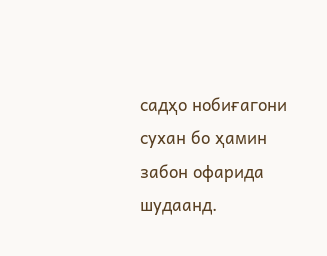садҳо нобиғагони сухан бо ҳамин забон офарида шудаанд.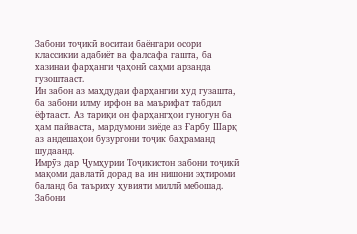Забони тоҷикӣ воситаи баёнгари осори классикии адабиёт ва фалсафа гашта, ба хазинаи фарҳанги ҷаҳонӣ саҳми арзанда гузоштааст.
Ин забон аз маҳдудаи фарҳангии худ гузашта, ба забони илму ирфон ва маърифат табдил ёфтааст. Аз тариқи он фарҳангҳои гуногун ба ҳам пайваста, мардумони зиёде аз Ғарбу Шарқ аз андешаҳои бузургони тоҷик баҳраманд шудаанд.
Имрӯз дар Ҷумҳурии Тоҷикистон забони тоҷикӣ мақоми давлатӣ дорад ва ин нишони эҳтироми баланд ба таъриху ҳувияти миллӣ мебошад. Забони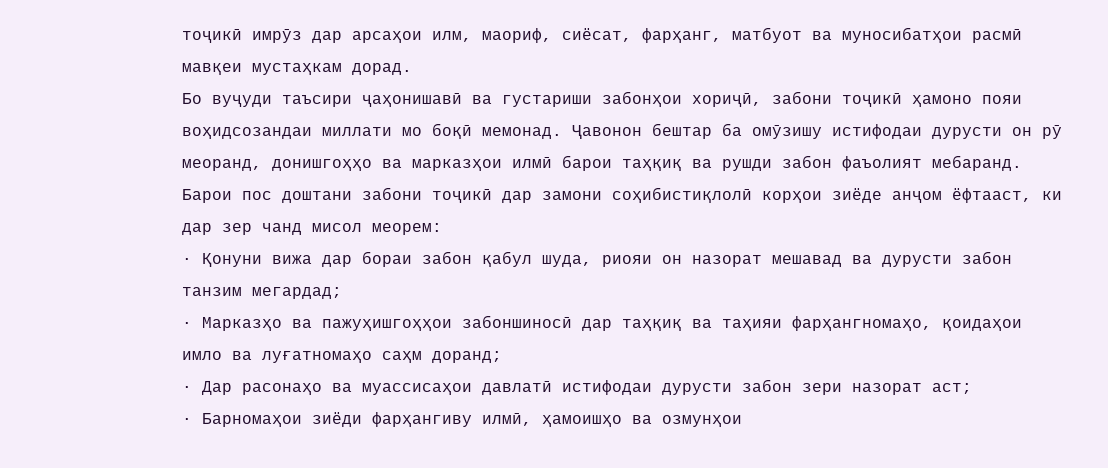тоҷикӣ имрӯз дар арсаҳои илм, маориф, сиёсат, фарҳанг, матбуот ва муносибатҳои расмӣ мавқеи мустаҳкам дорад.
Бо вуҷуди таъсири ҷаҳонишавӣ ва густариши забонҳои хориҷӣ, забони тоҷикӣ ҳамоно пояи воҳидсозандаи миллати мо боқӣ мемонад. Ҷавонон бештар ба омӯзишу истифодаи дурусти он рӯ меоранд, донишгоҳҳо ва марказҳои илмӣ барои таҳқиқ ва рушди забон фаъолият мебаранд.
Барои пос доштани забони тоҷикӣ дар замони соҳибистиқлолӣ корҳои зиёде анҷом ёфтааст, ки дар зер чанд мисол меорем:
· Қонуни вижа дар бораи забон қабул шуда, риояи он назорат мешавад ва дурусти забон танзим мегардад;
· Марказҳо ва пажуҳишгоҳҳои забоншиносӣ дар таҳқиқ ва таҳияи фарҳангномаҳо, қоидаҳои имло ва луғатномаҳо саҳм доранд;
· Дар расонаҳо ва муассисаҳои давлатӣ истифодаи дурусти забон зери назорат аст;
· Барномаҳои зиёди фарҳангиву илмӣ, ҳамоишҳо ва озмунҳои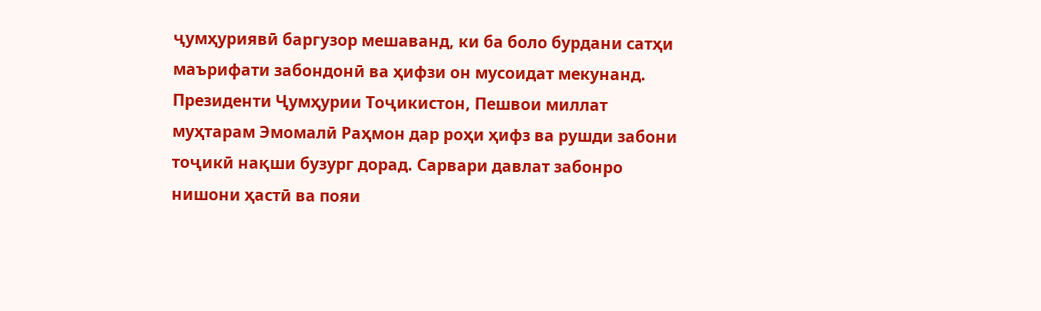ҷумҳуриявӣ баргузор мешаванд, ки ба боло бурдани сатҳи маърифати забондонӣ ва ҳифзи он мусоидат мекунанд.
Президенти Ҷумҳурии Тоҷикистон, Пешвои миллат муҳтарам Эмомалӣ Раҳмон дар роҳи ҳифз ва рушди забони тоҷикӣ нақши бузург дорад. Сарвари давлат забонро нишони ҳастӣ ва пояи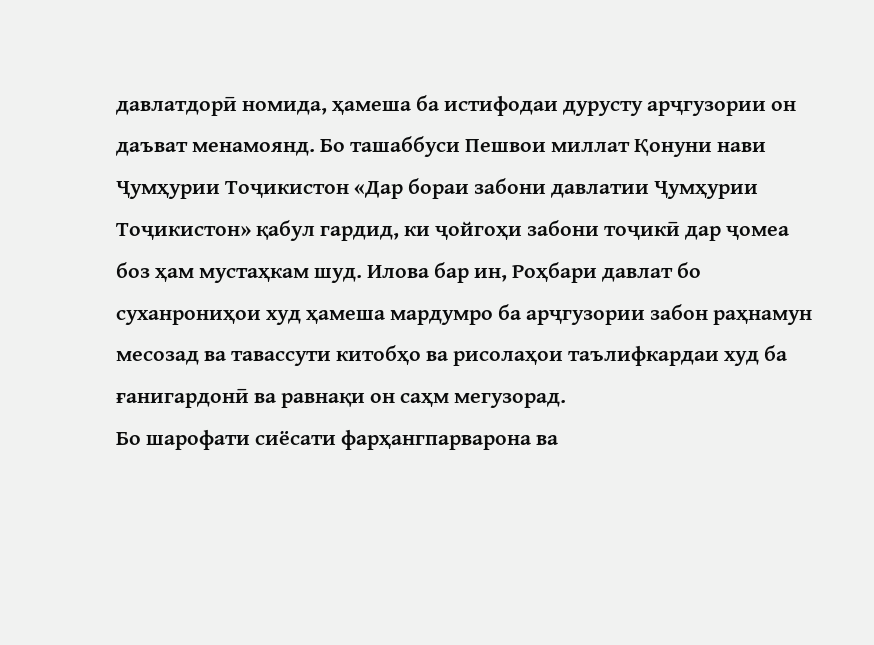давлатдорӣ номида, ҳамеша ба истифодаи дурусту арҷгузории он даъват менамоянд. Бо ташаббуси Пешвои миллат Қонуни нави Ҷумҳурии Тоҷикистон «Дар бораи забони давлатии Ҷумҳурии Тоҷикистон» қабул гардид, ки ҷойгоҳи забони тоҷикӣ дар ҷомеа боз ҳам мустаҳкам шуд. Илова бар ин, Роҳбари давлат бо суханрониҳои худ ҳамеша мардумро ба арҷгузории забон раҳнамун месозад ва тавассути китобҳо ва рисолаҳои таълифкардаи худ ба ғанигардонӣ ва равнақи он саҳм мегузорад.
Бо шарофати сиёсати фарҳангпарварона ва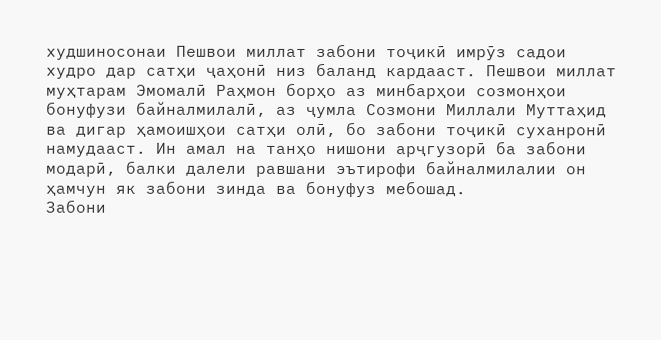худшиносонаи Пешвои миллат забони тоҷикӣ имрӯз садои худро дар сатҳи ҷаҳонӣ низ баланд кардааст. Пешвои миллат муҳтарам Эмомалӣ Раҳмон борҳо аз минбарҳои созмонҳои бонуфузи байналмилалӣ, аз ҷумла Созмони Миллали Муттаҳид ва дигар ҳамоишҳои сатҳи олӣ, бо забони тоҷикӣ суханронӣ намудааст. Ин амал на танҳо нишони арҷгузорӣ ба забони модарӣ, балки далели равшани эътирофи байналмилалии он ҳамчун як забони зинда ва бонуфуз мебошад.
Забони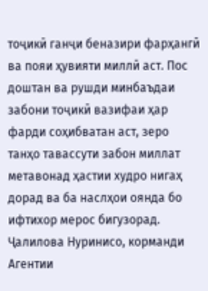тоҷикӣ ганҷи беназири фарҳангӣ ва пояи ҳувияти миллӣ аст. Пос доштан ва рушди минбаъдаи забони тоҷикӣ вазифаи ҳар фарди соҳибватан аст, зеро танҳо тавассути забон миллат метавонад ҳастии худро нигаҳ дорад ва ба наслҳои оянда бо ифтихор мерос бигузорад.
Ҷалилова Нуринисо, корманди Агентии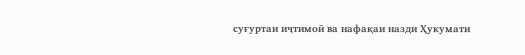суғуртаи иҷтимоӣ ва нафақаи назди Ҳукумати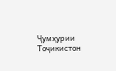Ҷумҳурии Тоҷикистон